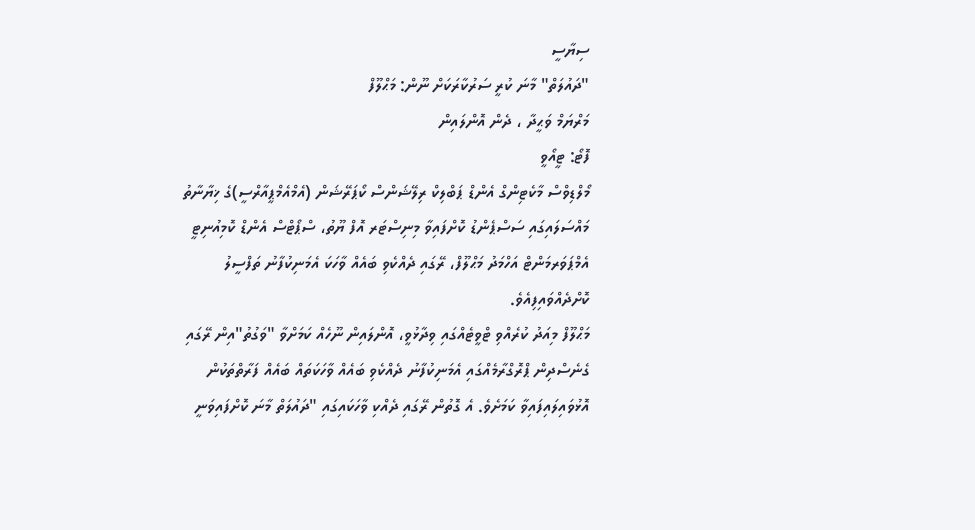ސިޔާސީ
"ދައުލަތް" މާނަ ކުރީ ސަރުކާރަކަށް ނޫން: މަޙްލޫފް
މަރްޔަމް ވަޙީދާ ، ދެން އޮންލައިން
ފޮޓޯ: ޓީއޯވީ
މޯލްޑިވްސް މާކެޓިންގް އެންޑް ޕަބްލިކް ރިލޭޝަންސް ކޯޕަރޭޝަން (އެމްއެމްޕީއާރްސީ)ގެ ޚިޔާނާތު މައްސަލައިގައި ސަސްޕެންޑު ކޮށްފައިވާ މިނިސްޓަރ އޮފް ޔޫތު، ސްޕޯޓްސް އެންޑް ކޮމިއުނިޓީ އެމްޕަވަރމަންޓް އަހްމަދު މަޙްލޫފް، ރޭގައި ދެއްކެވި ބައެއް ވާހަކަ އެމަނިކުފާނު ތަފްސީލު ކޮށްދެއްވައިފިއެވެ.
މަޙްލޫފް މިއަދު ކުރެއްވި ޓްވީޓެއްގައި ވިދާޅުވީ، އޮންލައިން ނޫހެއް ކަމަށްވާ "ވަގުތު"އިން ރޭގައި ގެނެސްދިން ޕްރޮގްރާމެއްގައި އެމަނިކުފާނު ދެއްކެވި ބައެއް ވާހަކަތައް ބައެއް ފަރާތްތަކުން އޮޅުވައިލައިފައިވާ ކަމަށެވެ. އެ ގޮތުން ރޭގައި ދެއްކި ވާހަކައިގައި "ދައުލަތް މާނަ ކޮށްފައިވަނީ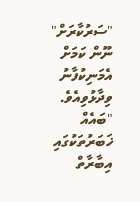"ސަރުކާރަށް" ނޫން ކަމަށް އެމަނިކުފާނު ވިދާޅުވިއެވެ.
"ބައެއް ޚަބަރުތަކުގައި އިބާރާތް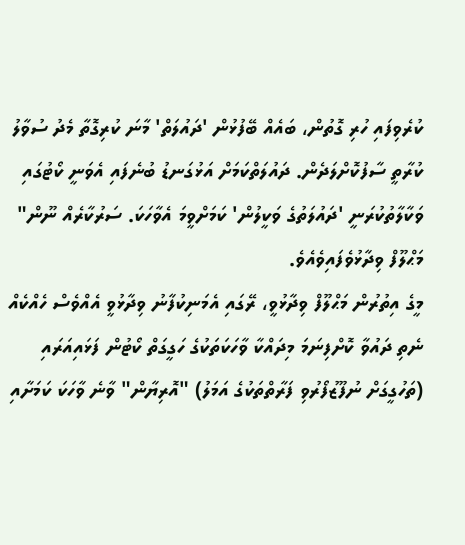ކުރެވިފައި ހުރި ގޮތުން، ބައެއް ބޭފުޅުން 'ދައުލަތް' މާނަ ކުރިގޮތާ މެދު ސުވާލު ކުރާތީ ސާފުކޮށްލަދެން. ދައުލަތްކަމަށް އަޅުގަނޑު ބުނެފައި އެވަނީ ކޯޓުގައި ވަކާލާތުކުރަނީ 'ދައުލަތުގެ ވަކީލުން' ކަމަށްވީމަ އެވާހަކަ. ސަރުކާރެއް ނޫން" މަޙްލޫފް ވިދާޅުވެފައިވެއެވެ.
މީގެ އިތުރުން މަޙްލޫފް ވިދާޅުވީ، ރޭގައި އެމަނިކުފާނު ވިދާޅުވީ އެއްވެސް ހެއްކެއް ނެތި ދައުވާ ކޮށްފިނަމަ މިދައްކާ ވާހަކަތަކުގެ ހަގީގަތް ކޯޓުން ފަޅައިއަރައި (ތަހުގީގަށް ނުފޫޒުފޯރުވި ފަރާތްތަކުގެ އަމަލު) "އޮރިޔާން" ވާނެ ވާހަކަ ކަމަށާއި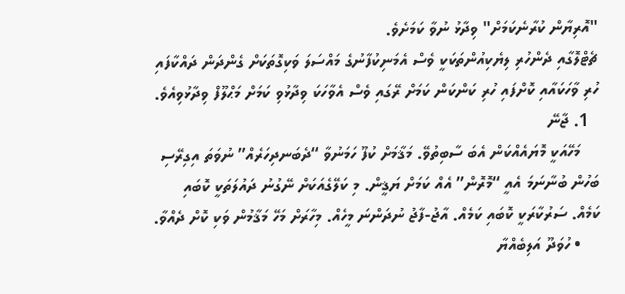"އޮރިޔާން ކުރާނެކަމަށް" ވިދާޅު ނުވާ ކަމަށެވެ.
ޗެޓްލޮގާއި ދެންހުރި ލިޔެކިއުންތަކަކީ ވެސް އެމަނިކުފާނުގެ މައްސަލަ ވަކިގޮތަކަށް ގެންދަން ދައްކާފައި ހުރި ވާހަކައާއި ކޮށްފައި ހުރި ކަންކަން ކަމަށް ރޭގައި ވެސް އެވާހަކަ ވިދާޅުވި ކަމަށް މަޙްލޫފް ވިދާޅުވިއެވެ.
  1. ޖާނޭ
    މަހޭއަކީ މޮޔައެއްކަން އެބަ ސާބިތުވޭ. މަޤާމަށް ކުފޫ ހަމަނުވާ “ދެބަނދިހަރެއް” ނުވަތަ އިގިރޭސި ބަހުން ބުނާނަމަ އެއީ “މޮރޮން” އެއް ކަމަށް ޔަޤީން. މި ކަލޭގެއަކަށް ނޭގުނު ދައުލަތަކީ ކޮބައި ކަމެއް. ސަރުކާރަކީ ކޮބައި ކަމެއް. އާޖު-ފާޖު ނުދަންނަ މީހެއް. މިހާރަށް މަހޭ މަޤާމުން ވަކި ކޮށް ދެއްވާ.
    • ހުވަދޫ އަލިބެއްޔާ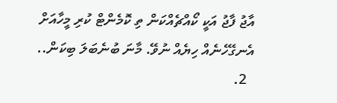އާޖު ފާޖު އަކީ ކޯއްޗެއްކަން ތި ކޮމެންޓް ކުރި މީހާއަށް އެނގޭހެނެއް ހިޔެއް ނުވޭ. މާނަ ބުނެބަލަ ބިކަން..
  2.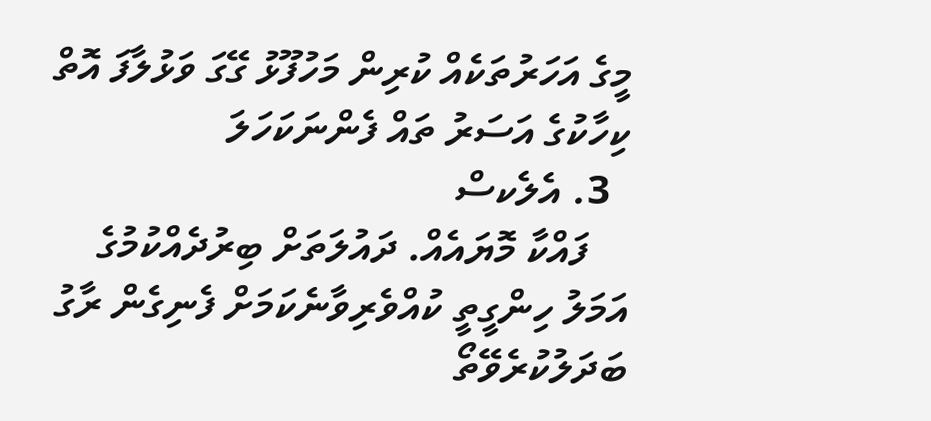މީގެ އަހަރުތަކެއް ކުރިން މަހުފޫޅު ގޭގަ ވަޅުލާފަ އޮތް ކިހާކުގެ އަސަރު ތައް ފެންނަކަހަލަ
  3. އެލެކސް
    ފައްކާ މޮޔައެއް. ދައުލަތަށް ބިރުދެއްކުމުގެ އަމަލު ހިންގީތީ ކުއްވެރިވާނެކަމަށް ފެނިގެން ރާގު ބަދަލުކުރެވޭތޯ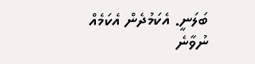ބަލަނީ. އެކަމުދެން އެކަމެއް ނުވާނެ